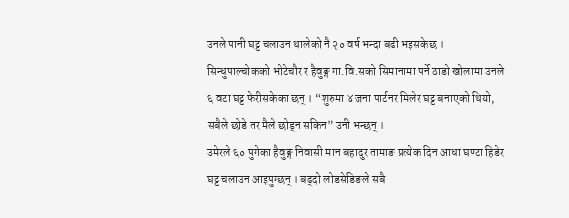उनले पानी घट्ट चलाउन थालेको नै २० वर्ष भन्दा बढी भइसकेछ । सिन्धुपाल्चोकको भोटेचौर र हैवुङ्ग गा.वि.सको सिमानामा पर्ने ठाडो खोलामा उनले ६ वटा घट्ट फेरीसकेका छन् । “शुरुमा ४ जना पार्टनर मिलेर घट्ट बनाएको थियो, सबैले छोडे तर मैले छोड्न सकिन” उनी भन्छन् ।
उमेरले ६० पुगेका हैवुङ्ग निवासी मान बहादुर तामाङ प्रत्येक दिन आधा घण्टा हिडेर घट्ट चलाउन आइपुग्छन् । बढ्दो लोडसेडिङले सबै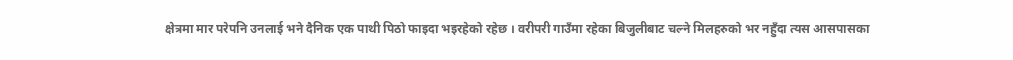क्षेत्रमा मार परेपनि उनलाई भने दैनिक एक पाथी पिठो फाइदा भइरहेको रहेछ । वरीपरी गाउँमा रहेका बिजुलीबाट चल्ने मिलहरुको भर नहुँदा त्यस आसपासका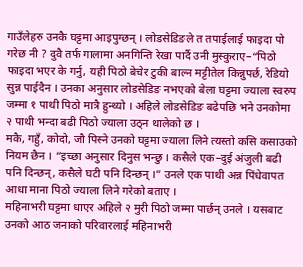गाउँलेहरु उनकै घट्टमा आइपुग्छन् । लोडसेडिङले त तपाईलाई फाइदा पो गरेछ नी ? दुवै तर्फ गालामा अनगिन्ति रेखा पार्दै उनी मुस्कुराए–“पिठो फाइदा भएर के गर्नु, यही पिठो बेचेर टुकी बाल्न मट्टीतेल किन्नुपर्छ, रेडियो सुन्न पाईदैन । उनका अनुसार लोडसेडिङ नभएको बेला घट्टमा ज्याला स्वरुप जम्मा १ पाथी पिठो मात्रै हुन्थ्यो । अहिले लोडसेडिङ बढेपछि भने उनकोमा २ पाथी भन्दा बढी पिठो ज्याला उठ्न थालेको छ ।
मकै, गहुँ, कोदो, जौ पिस्ने उनको घट्टमा ज्याला लिने त्यस्तो कसि कसाउको नियम छैन । “इच्छा अनुसार दिनुस भन्छु । कसैले एक–दुई अंजुली बढी पनि दिन्छन्, कसैले घटी पनि दिन्छन् ।” उनले एक पाथी अन्न पिंधेवापत आधा माना पिठो ज्याला लिने गरेको बताए ।
महिनाभरी घट्टमा धाएर अहिले २ मुरी पिठो जम्मा पार्छन् उनले । यसबाट उनको आठ जनाको परिवारलाई महिनाभरी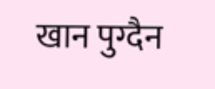खान पुग्दैन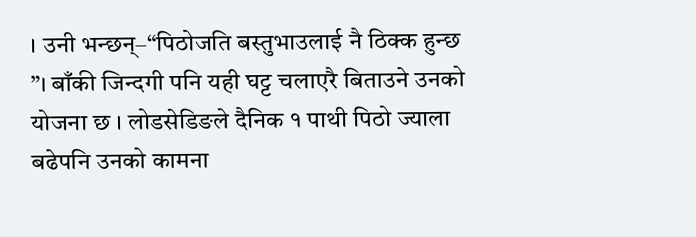। उनी भन्छन्–“पिठोजति बस्तुभाउलाई नै ठिक्क हुन्छ ”। बाँकी जिन्दगी पनि यही घट्ट चलाएरै बिताउने उनको योजना छ । लोडसेडिङले दैनिक १ पाथी पिठो ज्याला बढेपनि उनको कामना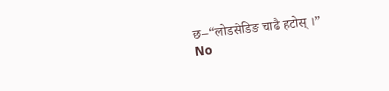छ–“लोडसेडिङ चाढै हटोस् ।”
No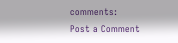comments:
Post a Comment